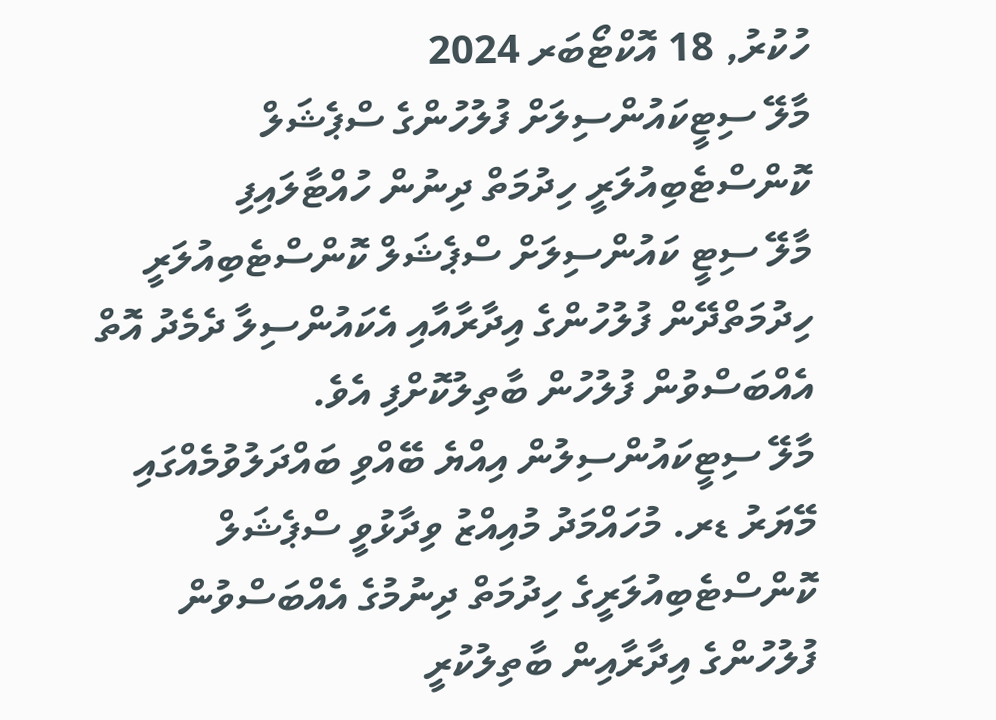ހުކުރު, 18 އޮކްޓޯބަރ 2024
މާލޭ ސިޓީކައުންސިލަށް ފުލުހުންގެ ސްޕެޝަލް ކޮންސްޓެބިއުލަރީ ހިދުމަތް ދިނުން ހުއްޓާލައިފި
މާލޭ ސިޓީ ކައުންސިލަށް ސްޕެޝަލް ކޮންސްޓެބިއުލަރީ ހިދުމަތްދޭން ފުލުހުންގެ އިދާރާއާއި އެކައުންސިލާ ދެމެދު އޮތް އެއްބަސްވުން ފުލުހުން ބާތިލުކޮށްފި އެވެ.
މާލޭ ސިޓީކައުންސިލުން އިއްޔެ ބޭއްވި ބައްދަލުވުމެއްގައި މޭޔަރު ޑރ. މުހައްމަދު މުއިއްޒު ވިދާޅުވީ ސްޕެޝަލް ކޮންސްޓެބިއުލަރީގެ ހިދުމަތް ދިނުމުގެ އެއްބަސްވުން ފުލުހުންގެ އިދާރާއިން ބާތިލުކުރީ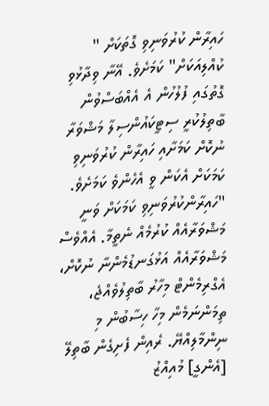ހައިރާން ކުރުވަނިވި ގޮތަކަށް " ކުއްލިއަކަށް" ކަމަށެވެ. އޭނާ ވިދާޅުވި ގޮތުގައި ފުލުހުން އެ އެއްބަސްވުން ބާތިލުކުރީ ސިޓީކައުންސިލާ މަޝްވަރާ ނުކޮށް ކަމަށާއި ހައިރާން ކުރުވަނިވި ކަމަކަށް އެކަން ވީ އެހެންވެ ކަމަށެވެ.
"ހައިރާންކުރުވަނިވި ކަމަކަށް ވަނީ މަޝްވަރާއެއް ކުރުމެއް ނެތީމާ. އެއްވެސް މަޝްވަރާއެއް އަޅުގަނޑުމެންނާ ނުކޮށް، އެގްރިމެންޓް މިހާރު ބާތިލުވެއްޖެ، ތިމަންނަމެން މިހާ ހިސާބުން މި ނިންމާލިއްޔޭ. ރެއިން ފެށިގެން ބާތިލޭ [އެންގީ] މުއިއްޒު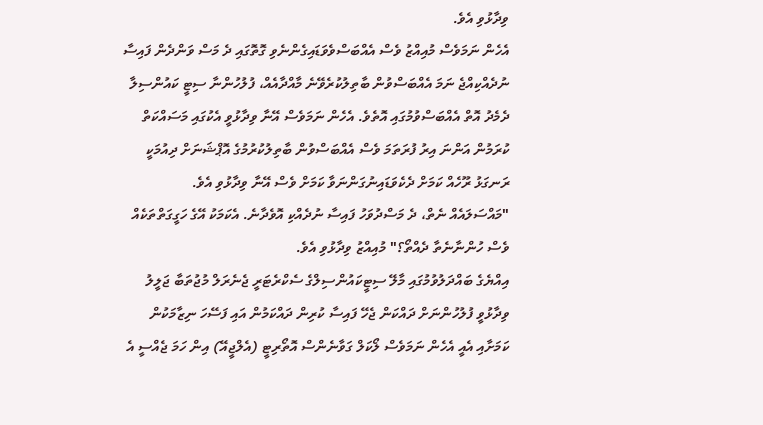ވިދާޅުވި އެވެ.
އެހެން ނަމަވެސް މުއިއްޒު ވެސް އެއްބަސްވެވަޑައިގެންނެވި ގޮތޮގައި ދެ މަސް ވަންދެން ފައިސާ ނުދެއްކިއްޖެ ނަމަ އެއްބަސްވުން ބާތިލުކުރެވޭނެ މާއްދާއެއް، ފުލުހުންނާ ސިޓީ ކައުންސިލާ ދެމެދު އޮތް އެއްބަސްވުމުގައި އޮތެވެ. އެހެން ނަމަވެސް އޭނާ ވިދާޅުވީ އެކުގައި މަސައްކަތް ކުރަމުން އަންނަ އިރު ފުރަތަމަ ވެސް އެއްބަސްވުން ބާތިލުކުރުމުގެ އޮޕްޝަނަށް ދިއުމަކީ ރަނގަޅު ރޫހެއް ކަމަށް ދެކެވަޑައިނުގަންނަވާ ކަމަށް ވެސް އޭނާ ވިދާޅުވި އެވެ.
"މައްސަލައެއް ނެތް، ދެ މަސްދުވަހު ފައިސާ ނުދެއްކި އޮވެދާނެ. އެކަމަކު އޭގެ ހަގީގަތްތަކެއް ވެސް ހުންނާނެތާ ދެއްތޯ؟" މުއިއްޒު ވިދާޅުވި އެވެ.
އިއްޔެގެ ބައްދަލުވުމުގައި މާލޭ ސިޓީކައުންސިލްގެ ސެކްރެޓަރީ ޖެނެރަލް މުޖުތަބާ ޖަލީލު ވިދާޅުވީ ފުލުހުންނަށް ދައްކަން ޖެހޭ ފައިސާ ކުރިން ދައްކަމުން އައި ފަސޭހަ ނިޒާމަކުން ކަމަށާއި އެއީ އެހެން ނަމަވެސް ލޯކަލް ގަވާނެންސް އޮތޯރިޓީ (އެލްޖީއޭ) އިން ހަމަ ޖެއްސީ އެ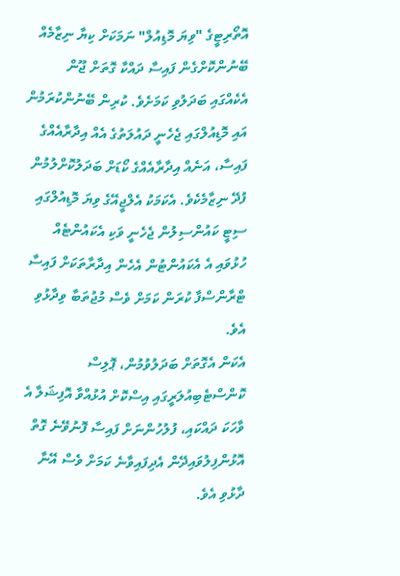އޮތޯރިޓީގެ "ވިޔަ މޮޑިއުލް" ނަމަކަށް ކިޔާ ނިޒާމެއް ބޭނުންކޮށްގެން ފައިސާ ދައްކާ ގޮތަށް ޖޫން އެކެއްގައި ބަދަލުވި ކަމަށެވެ. ކުރިން ބޭނުންކުރަމުން އައި މޮޑިއުލްގައި ޖެހެނީ ދައުލަތުގެ އެއް އިދާރާއެއްގެ ފައިސާ، އަނެއް އިދާރާއެއްގެ ކޯޑަށް ބަދަލުކޮށްލުމުން ފުދޭ ނިޒާމެކެވެ. އެކަމަކު އެލްޖީއޭގެ ވިޔަ މޮޑިއުލްގައި ސިޓީ ކައުންސިލުން ޖެހެނީ ވަކި އެކައުންޓެއް ހުޅުވައި އެ އެކައުންޓުން އެހެން އިދާރާތަކަށް ފައިސާ ޓްރާންސްފާ ކުރަން ކަމަށް ވެސް މުޖުތަބާ ވިދާޅުވި އެވެ.
އެކަން އެގޮތަށް ބަދަލުވުމުން، ޕޮލިސް ކޮންސްޓެބިއުލަރީގައި އިސްކޮށް އުޅުއްވާ އޮފިޝަލާ އެ ވާހަކަ ދައްކައި، ފުލުހުންނަށް ފައިސާ ފޮނުވޭނެ ގޮތް އޮޅުންފިލުވައިދޭން އެދިފައިވާނެ ކަމަށް ވެސް އޭނާ ދާޅުވި އެވެ.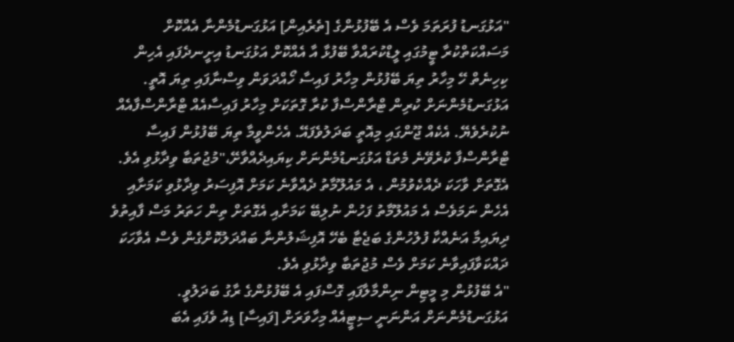"އަޅުގަނޑު ފުރަތަމަ ވެސް އެ ބޭފުޅުންގެ [ތެރެއިން] އަޅުގަނޑުމެންނާ އެއްކޮށް މަސައްކަތްކުރާ ޓީމުގައި ލީޑްކުރައްވާ ބޭފުޅާ އާ އެއްކޮށް އަޅުގަނޑު އިށީނދެފައި އެހިން ކިހިނެތް ހޭ މިހާރު ތިޔަ ބޭފުޅުން މިހާރު ފައިސާ ހޯއްދަވަން ވިސްނާފައި ތިޔަ އޮތީ. އަޅުގަނޑުމެންނަށް ކުރިން ޓްރާންސްފާ ކުރާ ގޮތަކަށް މިހާރު ފައިސާއެއް ޓްރާންސްފާއެއް ނުކުރެވެޔޭ. އެކެއް ޖޫންގައި މިއޮތީ ބަދަލުވެފައޭ. އެހެންވީމާ ތިޔަ ބޭފުޅުން ފައިސާ ޓްރާންސްފާ ކުރެވޭނެ މެތަޑް އަޅުގަނޑުމެންނަށް ކިޔައިދެއްވާށޭ،"މުޖުތަބާ ވިދާޅުވި އެވެ.
އެގޮތަށް ވާހަކަ ދެއްކެވުމުން ، އެ މައުލޫމާތު ދެއްވާނެ ކަމަށް އޮފިސަރު ވިދާޅުވި ކަމަށާއި އެހެން ނަމަވެސް އެ މައުލޫމާތު ފަހުން ނުލިބޭ ކަމަށާއި އެގޮތަށް ތިން ހަތަރު މަސް ފާއިތުވެ ދިޔައިމާ އަނެއްކާ ފުލުހުންގެ ބަޖެޓާ ބެހޭ އޮފިޝަލުންނާ ބައްދަލުކޮށްގެން ވެސް އެވާހަކަ ދައްކަވާފައިވާނެ ކަމަށް ވެސް މުޖުތަބާ ވިދާޅުވި އެވެ.
"އެ ބޭފުޅުން މި މީޓިން ނިންމާލާފައި ގޮސްފައި އެ ބޭފުޅުންގެ ރާގު ބަދަލުވީ. އަޅުގަނޑުމެންނަށް އަންނަނީ ސިޓީއެއް މިހާވަރަށް [ފައިސާ] ޑިއު ވެފައި އެބަ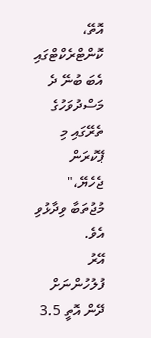އޮތޭ، ކޮންޓްރެކްޓްގައި އެބަ ބުނޭ ދެ މަސްދުވަހުގެ ތެރޭގައި މި ޕޭކުރަން ޖެހެޔޭ،" މުޖުތަބާ ވިދާޅުވި އެވެ.
އޭރު  ފުލުހުންނަށް ދޭން އޮތީ 3.5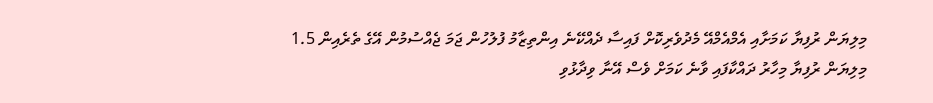މިލިޔަން ރުފިޔާ ކަމަށާއި އެމްއެމްއޭ މެދުވެރިކޮށް ފައިސާ ދެއްކޭނެ އިންތިޒާމު ފުލުހުން ޖަމަ ޖެއްސުމުން އޭގެ ތެރެއިން 1.5 މިލިޔަން ރުފިޔާ މިހާރު ދައްކާފައި ވާނެ ކަމަށް ވެސް އޭނާ ވިދާޅުވި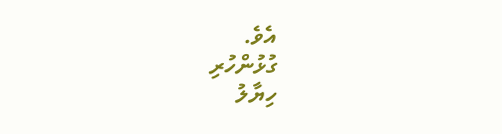އެވެ.
ގުޅުންހުރި
ހިޔާލު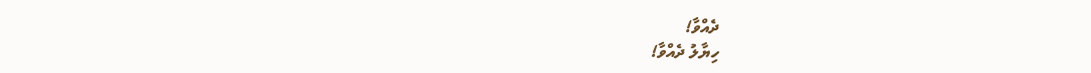ދެއްވާ!
ހިޔާލު ދެއްވާ!